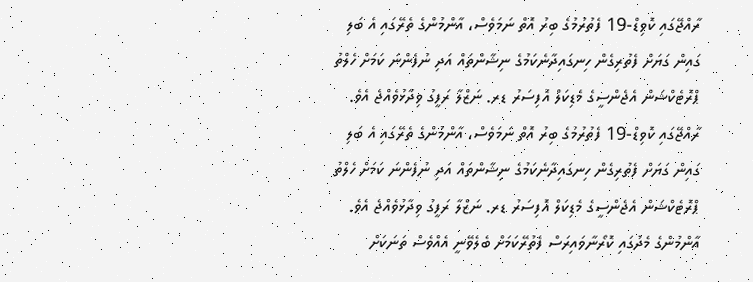ރާއްޖޭގައި ކޮވިޑް-19 ފެތުރުމުގެ ބިރު އޮތް ނަމަވެސް، އާންމުންގެ ތެރޭގައި އެ ބަލި ގައިން ގަޔަށް ފެތުރިގެން ހިނގައިދާނެކަމުގެ ނިޝާންތައް އަދި ނުފެންނަ ކަމަށް ހެލްތު ޕްރޮޓެކްޝަން އެޖެންސީގެ މެޑިކަލް އޮފިސަރު ޑރ. ނަޒްލާ ރަފީގު ވިދާޅުވެއްޖެ އެވެ.
ރާއްޖޭގައި ކޮވިޑް-19 ފެތުރުމުގެ ބިރު އޮތް ނަމަވެސް، އާންމުންގެ ތެރޭގައި އެ ބަލި ގައިން ގަޔަށް ފެތުރިގެން ހިނގައިދާނެކަމުގެ ނިޝާންތައް އަދި ނުފެންނަ ކަމަށް ހެލްތު ޕްރޮޓެކްޝަން އެޖެންސީގެ މެޑިކަލް އޮފިސަރު ޑރ. ނަޒްލާ ރަފީގު ވިދާޅުވެއްޖެ އެވެ.
އާންމުންގެ މެދުގައި ކޮރޯނާވައިރަސް ފެތުރޭކަމަށް ބެލެވޭނީ އެއްވެސް ތަނަކަށް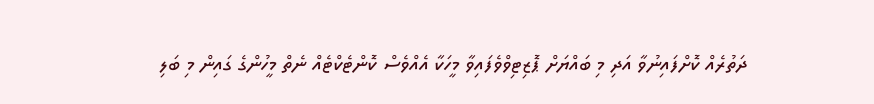ދަތުރެއް ކޮށްފައިނުވާ އަދި މި ބައްޔަށް ޕޮޒިޓިވްވެފައިވާ މީހަކާ އެއްވެސް ކޮންޓެކްޓެއް ނެތް މީހުންގެ ގައިން މި ބަލި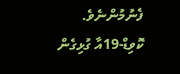ފެނުމުންނެވެ.
ކޮވިޑް-19އާ ގުޅިގެން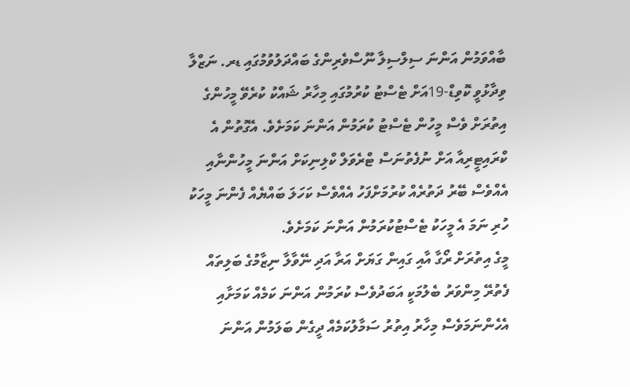ބާއްވަމުން އަންނަ ސިލްސިލާ ނޫސްވެރިންގެ ބައްދަލުވުމުގައި ޑރ. ނަޒްލާ ވިދާޅުވީ ކޮވިޑް-19އަށް ޓެސްޓު ކުރުމުގައި މިހާރު ޝައްކު ކުރެވޭ މީހުންގެ އިތުރަށް ވެސް މީހުން ޓެސްޓު ކުރަމުން އަންނަ ކަމަށެވެ. އެގޮތުން އެ ކްރައިޓީރިއާ އަށް ނުފެތުނަސް ޓްރެވަލް ކްލިނިކަށް އަންނަ މީހުންނާއި އެއްވެސް ބޭރު ދަތުރެއް ކުރުމަށްފަހު އެއްވެސް ކަހަލަ ބައްޔެއް ފެންނަ މީހަކު ހުރި ނަމަ އެ މީހަކު ޓެސްޓުކުރަމުން އަންނަ ކަމަށެވެ.
މީގެ އިތުރަށް ރޯގާ އާއި ގައިން ގަޔަށް އަރާ އަދި ނޭވާލާ ނިޒާމުގެ ބަލިތައް ފެތުރޭ މިންވަރު ބެލުމަކީ އަބަދުވެސް ކުރަމުން އަންނަ ކަމެއް ކަމަށާއި އެހެންނަމަވެސް މިހާރު އިތުރު ސަމާލުކަމެއް ދީގެން ބަލަމުން އަންނަ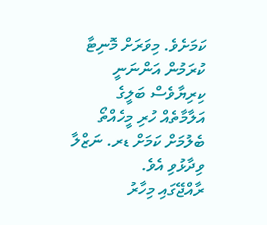ކަމަށެވެ. މިވަރަށް މޮނިޓާ ކުރަމުން އަންނަނީ ކިރިޔާވެސް ބަލީގެ އަލާމާތެއް ހުރި މީހެއްތޯ ބެލުމަށް ކަމަށް ޑރ. ނަޒްލާ ވިދާޅުވި އެވެ.
ރާއްޖޭގައި މިހާރު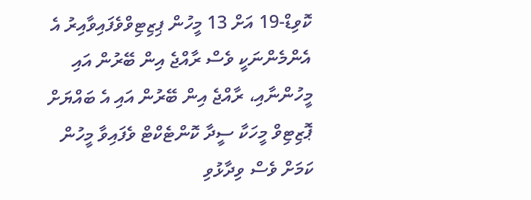ކޮވިޑް-19 އަށް 13 މީހުން ޕިޒިޓިވްވެފައިވާއިރު އެ އެންމެންނަކީ ވެސް ރާއްޖެ އިން ބޭރުން އައި މީހުންނާއި، ރާއްޖެ އިން ބޭރުން އައި އެ ބައްޔަށް ޕޮޒިޓިވް މީހަކާ ސީދާ ކޮންޓެކްޓް ވެފައިވާ މީހުން ކަމަށް ވެސް ވިދާޅުވި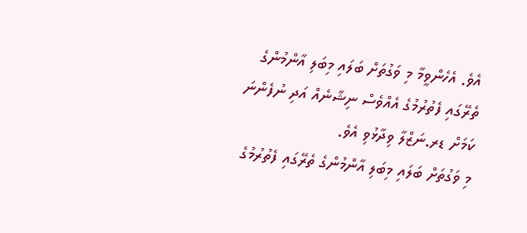އެވެ. އެހެންވީމާ މި ވަގުތަށް ބަލައި މިބަލި އާންމުންގެ ތެރޭގައި ފެތުރުމުގެ އެއްވެސް ނިޝާނެއް އަދި ނުފެންނަ ކަމަށް ޑރ.ނަޒްލާ ވިދާޅުވި އެވެ.
މި ވަގުތަށް ބަލައި މިބަލި އާންމުންގެ ތެރޭގައި ފެތުރުމުގެ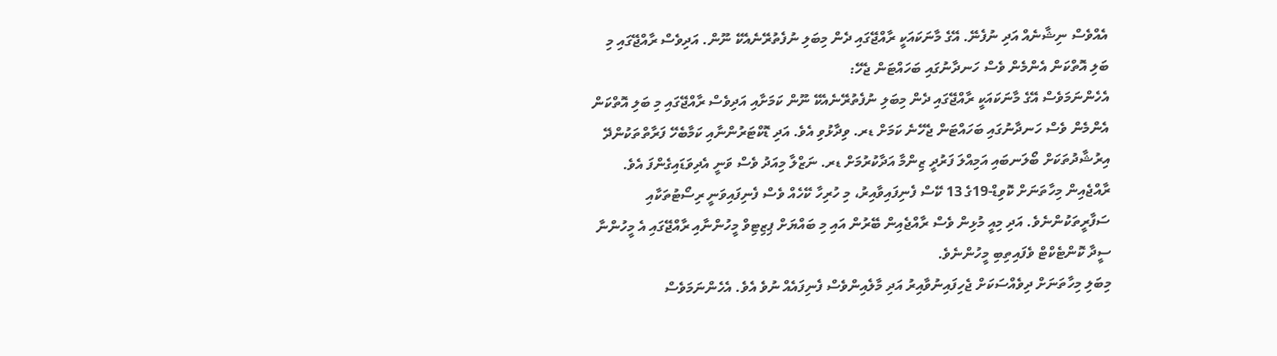އެއްވެސް ނިޝާނެއް އަދި ނުފެނޭ. އޭގެ މާނަކައަކީ ރާއްޖޭގައި ދެން މިބަލި ނުފެތުރޭނެއެކޭ ނޫން. އަދިވެސް ރާއްޖޭގައި މި ބަލި އޮތްކަން އެންމެން ވެސް ހަނދާނުގައި ބަހައްޓަން ޖެހޭ:
އެހެންނަމަވެސް އޭގެ މާނަކައަކީ ރާއްޖޭގައި ދެން މިބަލި ނުފެތުރޭނެއެކޭ ނޫން ކަމަށާއި އަދިވެސް ރާއްޖޭގައި މި ބަލި އޮތްކަން އެންމެން ވެސް ހަނދާނުގައި ބަހައްޓަން ޖެހޭނެ ކަމަށް ޑރ. ވިދާޅުވި އެވެ. އަދި ޑޮކްޓަރުންނާއި ކަމާބެހޭ ފަރާތްތަކުންދޭ އިރުޝާދުތަކަށް ބޯލަނބައި އަމިއްލަ ފަރުދީ ޒިންމާ އަދާކުރުމަށް ޑރ. ނަޒްލާ މިއަދު ވެސް ވަނީ އެދިވަޑައިގެންފަ އެވެ.
ރާއްޖެއިން މިހާތަނަށް ކޮވިޑް-19ގެ 13 ކޭސް ފެނިފައިވާއިރު، މި ހުރިހާ ކޭހެއް ވެސް ފެނިފައިވަނީ ރިސޯޓުތަކާއި ސަފާރީތަކުންނެވެ. އަދި މިއީ މުޅިން ވެސް ރާއްޖެއިން ބޭރުން އައި މި ބައްޔަށް ޕިޒިޓިވް މީހުންނާއި ރާއްޖޭގައި އެ މީހުންނާ ސީދާ ކޮންޓެކްޓް ވެފައިތިބި މީހުންނެވެ.
މިބަލި މިހާތަނަށް ދިވެއްސަކަށް ޖެހިފައިނުވާއިރު އަދި މާލެއިންވެސް ފެނިފައެއް ނުވެ އެވެ. އެހެންނަމަވެސް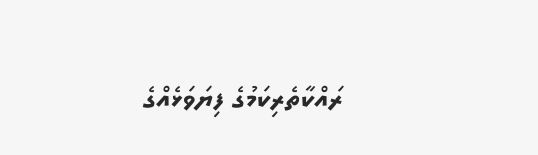ރައްކާތެރިކަމުގެ ފިޔަވަޅެއްގެ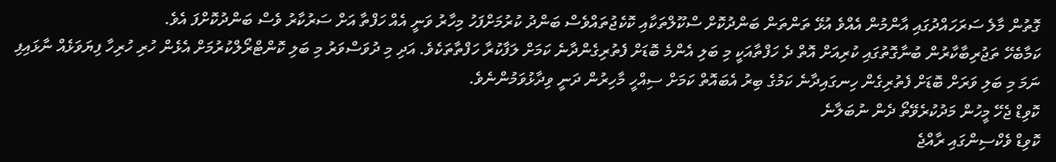ގޮތުން މާލެ ސަރަހައްދުގައި އާންމުން އެއްވެ އުޅޭ ތަންތަން ބަންދުކޮށް ސްކޫލްތަކާއި ކޮކެޖުތައްވެސް ބަންދު ކުރުމަށްފަހު މިހާރު ވަނީ އެއް ހަފްތާ އަށް ސަރުކާރު ވެސް ބަންދުކޮށްފަ އެވެ.
ކަމާބެހޭ ތަޖުރިބާކާރުން ބުނާގޮތުގައި ކުރިއަށް އޮތް ދެ ހަފްތާއަކީ މި ބަލި އެންމެ ބޮޑަށް ފެތުރިގެންދާނެ ކަމަށް ލަފާކުރާ ހަފްތާތަކެވެ. އަދި މި ދުވަސްވަރު މި ބަލި ކޮންޓްރޯލްކުރުމަށް އެޅެން ހުރި ހުރިހާ ފިޔަވަޅެއް ނާޅައިފި ނަމަ މި ބަލި ވަރަށް ބޮޑަށް ފެތުރިގެން ހިނގައިދާނެ ކަމުގެ ބިރު އެބައޮތް ކަމަށް ސިއްހީ މާހިރުން ދަނީ ވިދާޅުވަމުންނެވެ.
ކޮވިޑް ޖެހޭ މީހުން މަދުކުރެވޭތޯ ދެން ނުބަލާނެ
ކޮވިޑް ވެކްސިންގައި ރާއްޖެ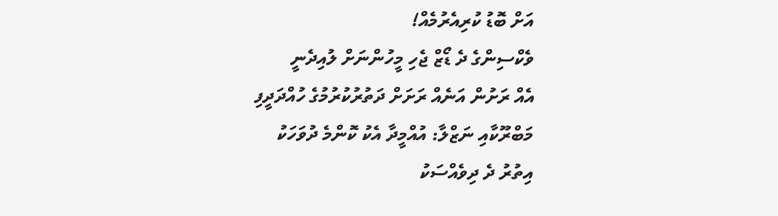އަށް ބޮޑު ކުރިއެރުމެއް!
ވެކްސިންގެ ދެ ޑޯޒް ޖެހި މީހުންނަށް ލުއިދެނީ
އެއް ރަށުން އަނެއް ރަށަށް ދަތުރުކުރުމުގެ ހުއްދަދީފި
މަބްރޫކާއި ނަޒްލާ: އުއްމީދާ އެކު ކޮންމެ ދުވަހަކު
އިތުރު ދެ ދިވެއްސަކު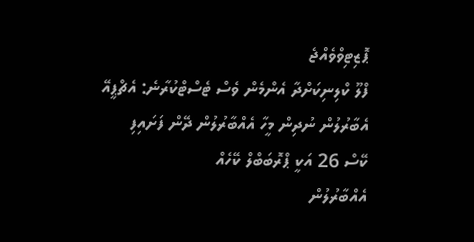ޕޮޒިޓިވްވެއްޖެ
ފްލޫ ކްލިނިކަށްދާ އެންމެން ވެސް ޓެސްޓްކުރާނެ: އެޗްޕީއޭ
އެބާރުލުން ނުދިން މީހާ އެއްބާރުލުން ދޭން ފަށައިފި
ކޭސް 26 އަކީ ޕްރޮބަބްލް ކޭހެއް
އެއްބާރުލުން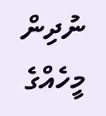ނުދިން މީހެއްގެ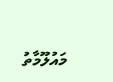މައުލޫމާތު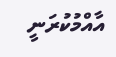އާއްމުކުރަނީ